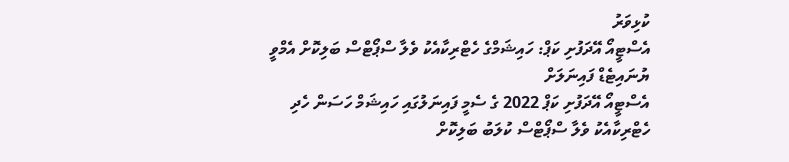ކުޅިވަރު
އެސްޓީއޯ އޭދަފުށި ކަޕް: ހައިޝަމްގެ ހެޓްރިކާއެކު ވެލާ ސްޕޯޓްސް ބަލިކޮށް އެމްވީ ޔުނައިޓެޑް ފައިނަލަށް
އެސްޓީއޯ އޭދަފުށި ކަޕް 2022 ގެ ސެމީ ފައިނަލުގައި ހައިޝަމް ހަސަން ހެދި ހެޓްރިކާއެކު ވެލާ ސްޕޯޓްސް ކުލަބު ބަލިކޮށް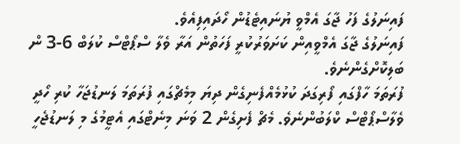ފައިނަލުގެ ފަހު ޖާގަ އެމްވީ ޔުނައިޓެޑުން ހޯދައިފިއެވެ.
ފައިނަލުގެ ޖާގަ އެމްވީއިން ކަށަވަރުކުރީ ފަހަތުން އަރާ ވެލާ ސްޕޯޓްސް ކުލަބް 6-3 ން ބަލިކޮށްގެންނެވެ.
ފުރަތަމަ ހާފްގައި ފޯރިގަދަ ކުޅުމެއްފެނިގެން ދިޔަ މިމެޗްގައި ފުރަތަމަ ލަނޑުޖަހާ ކުރި ހޯދީ ވެލާސްޕޯޓްސް ކްލަބުންނެވެ. މެޗް ފެށިގެން 2 ވަނަ މިނެޓްގައި އެޓީމުގެ މި ލަނޑުޖެހީ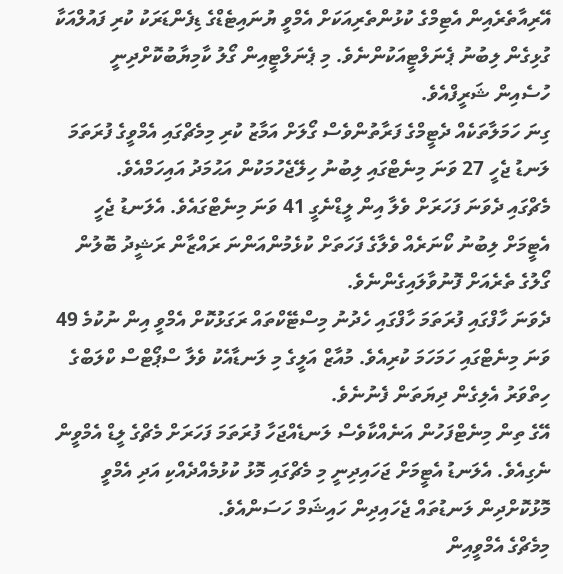އޭރިއާތެރެއިން އެޓިމްގެ ކުޅުންތެރިއަކަށް އެމްވީ ޔުނައިޓެޑްގެ ޑިފެންޑަރަކު ކުރި ފައުލްއަކާ ގުޅިގެން ލިބުނު ޕެނަލްޓީއަކުންނެވެ. މި ޕެނަލްޓީއިން ގޯލު ކާމިޔާބުކޮށްދިނީ ހުސެއިން ޝަރީފްއެވެ.
ގިނަ ހަމަލާތަކެއް ދެޓީމްގެ ފަރާތުންވެސް ގޯލަށް އަމާޒު ކުރި މިމެޗްގައި އެމްވީގެ ފުރަތަމަ ލަނޑު ޖެހީ 27 ވަނަ މިނެޓްގައި ލިބުނު ހިލޭޖެހުމަކުން އަޙުމަދު އައިހަމްއެވެ.
މެޗްގައި ދެވަނަ ފަހަރަށް ވެލާ އިން ލީޑްނެގީ 41 ވަނަ މިނެޓްގައެވެ. އެލަނޑު ޖެހީ އެޓީމަށް ލިބުނު ކޯނަރެއް ވެލާގެ ފަހަތަށް ކުޅެމުންއަންނަ ރައްޒާން ރަޝީދު ބޮލުން ގޯލުގެ ތެރެއަށް ފޮނުވާލައިގެންނެވެ.
ދެވަނަ ހާފްގައި ފުރަތަމަ ހާފްގައި ހެދުނު މިސްޓޭކްތައް ރަގަޅުކޮށް އެމްވީ އިން ނުކުމެ 49 ވަނަ މިނެޓްގައި ހަމަހަމަ ކުރިއެވެ. މުއާޒް އަލީގެ މި ލަނޑާއެކު ވެލާ ސްޕޯޓްސް ކްލަބްގެ ހިތްވަރު އެލިގެން ދިޔަތަން ފެނުނެވެ.
އޭގެ ތިން މިނެޓްފަހުން އަނެއްކާވެސް ލަނޑެއްޖަހާ ފުރަތަމަ ފަހަރަށް މެޗްގެ ލީޑް އެމްވީން ނެގިއެވެ. އެލަނޑު އެޓީމަށް ޖަހައިދިނީ މި މެޗްގައި މޮޅު ކުޅުމެއްދެއްކި އަދި އެމްވީ މޮޅުކޮށްދިން ލަނޑުތައް ޖެހައިދިން ހައިޝަމް ހަސަންއެވެ.
މިމެޗްގެ އެމްވީއިން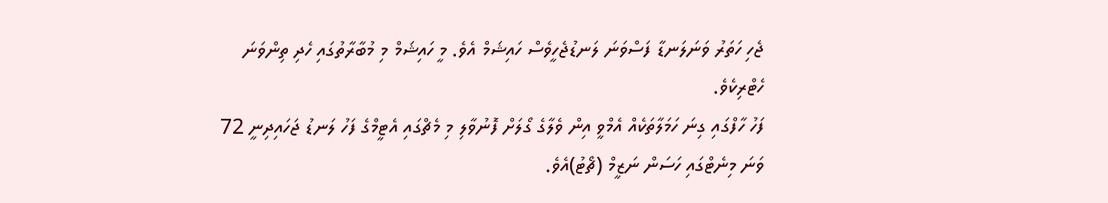ޖެހި ހަތަރު ވަނަލަނޑާ ފަސްވަނަ ލަނޑުޖެހީވެސް ހައިޝަމް އެވެ. މީ ހައިޝަމް މި މުބާރާތުގައި ހެދި ތިންވަނަ ހެޓްރިކެވެ.
ފަހު ހާފްގައި ގިނަ ހަމަލާތަކެއް އެމްވީ އިން ވެލާގެ ގޯލަށް ފޮނުވާލި މި މެޗްގައި އެޓީމްގެ ފަހު ލަނޑު ޖަހައިދިނީ 72 ވަނަ މިނެޓްގައި ހަސަން ނަޒީމް (ޗޯޓު)އެވެ.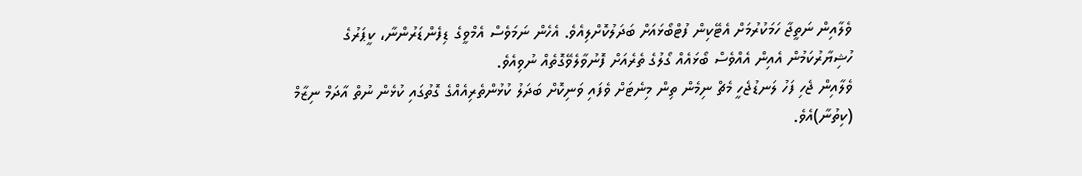ވެލާއިން ނަތީޖާ ހަމަކުރުމަށް އެޓޭކިން ފުޓްބޯޅައަށް ބަދަލުކޮށްލިއެވެ. އެހެން ނަމަވެސް އެމްވީގެ ޑިފެންޑަރުންނާ، ކީޕަރުގެ ހުޝިޔާރުކަމުން އެއިން އެއްވެސް ބޯޅައެއް ގޯލުގެ ތެރެއަށް ފޮނުވާލެވޭގޮތެއް ނުވިއެވެ.
ވެލާއިން ޖެހި ފަހު ލަނޑުޖެހީ މެޗް ނިމެން ތިން މިނެޓަށް ވެފައި ވަނިކޮށް ބަދަލު ކުޅުންތެރިއެއްގެ ގޮތުގައި ކުޅެން ނުތް އާދަމް ނިޒާމް (ކިތުނާ)އެވެ.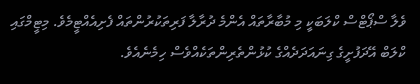ވެލާ ސްޕޯޓްސް ކްލަބަކީ މި މުބާރާތައް އެންމެ ދުރާލާ ފަރިތަކުރުންތައް ފެށިއެއްޓީމެވެ. މިޓީމްގައި ކްލަބް އޭދަފުށީގެ ގިނައަދަދެއްގެ ކުޅުންތެރިންތަކެއްވެސް ހިމެނެއެވެ.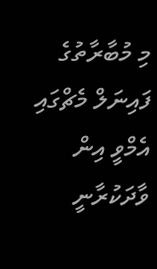މި މުބާރާތުގެ ފައިނަލް މެޗްގައި އެމްވީ އިން ވާދަކުރާނީ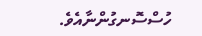ހުސްސޮނގުންނާއެވެ.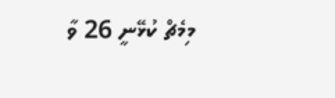މިމެޗް ކުޅޭނީ 26 ވާ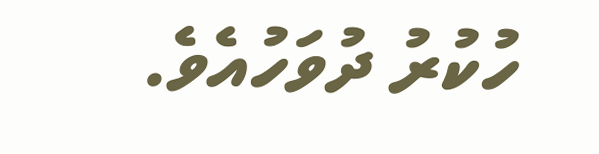ހުކުރު ދުވަހުއެވެ.